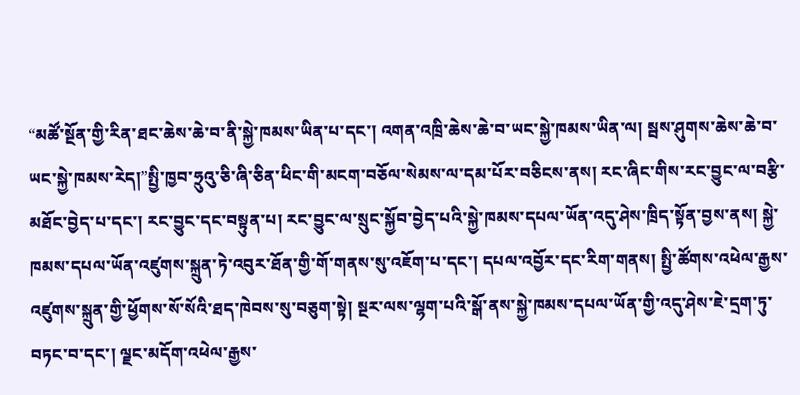“མཚོ་སྔོན་གྱི་རིན་ཐང་ཆེས་ཆེ་བ་ནི་སྐྱེ་ཁམས་ཡིན་པ་དང་། འགན་འཁྲི་ཆེས་ཆེ་བ་ཡང་སྐྱེ་ཁམས་ཡིན་ལ། སྦས་ཤུགས་ཆེས་ཆེ་བ་ཡང་སྐྱེ་ཁམས་རེད།”སྤྱི་ཁྱབ་ཧྲུའུ་ཅི་ཞི་ཅིན་ཕིང་གི་མངག་བཅོལ་སེམས་ལ་དམ་པོར་བཅིངས་ནས། རང་ཞིང་གིས་རང་བྱུང་ལ་བརྩི་མཐོང་བྱེད་པ་དང་། རང་བྱུང་དང་བསྟུན་པ། རང་བྱུང་ལ་སྲུང་སྐྱོབ་བྱེད་པའི་སྐྱེ་ཁམས་དཔལ་ཡོན་འདུ་ཤེས་ཁྲིད་སྟོན་བྱས་ནས། སྐྱེ་ཁམས་དཔལ་ཡོན་འཛུགས་སྐྲུན་ཏེ་འབུར་ཐོན་གྱི་གོ་གནས་སུ་འཇོག་པ་དང་། དཔལ་འབྱོར་དང་རིག་གནས། སྤྱི་ཚོགས་འཕེལ་རྒྱས་འཛུགས་སྐྲུན་གྱི་ཕྱོགས་སོ་སོའི་ཐད་ཁེབས་སུ་བཅུག་སྟེ། སྔར་ལས་ལྷག་པའི་སྒོ་ནས་སྐྱེ་ཁམས་དཔལ་ཡོན་གྱི་འདུ་ཤེས་ཇེ་དྲག་ཏུ་བཏང་བ་དང་། ལྗང་མདོག་འཕེལ་རྒྱས་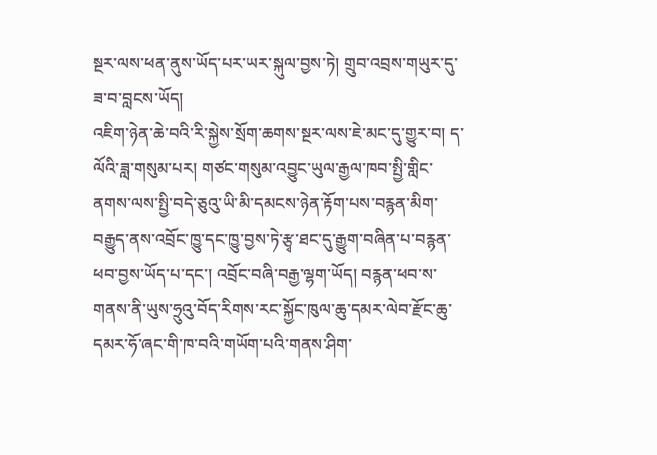སྔར་ལས་ཕན་ནུས་ཡོད་པར་ཡར་སྐུལ་བྱས་ཏེ། གྲུབ་འབྲས་གཡུར་དུ་ཟ་བ་བླངས་ཡོད།
འཇིག་ཉེན་ཆེ་བའི་རི་སྐྱེས་སྲོག་ཆགས་སྔར་ལས་ཇེ་མང་དུ་གྱུར་བ། ད་ལོའི་ཟླ་གསུམ་པར། གཙང་གསུམ་འབྱུང་ཡུལ་རྒྱལ་ཁབ་སྤྱི་གླིང་ནགས་ལས་སྤྱི་བདེ་ཅུའུ་ཡི་མི་དམངས་ཉེན་རྟོག་པས་བརྙན་མིག་བརྒྱུད་ནས་འབྲོང་ཁྱུ་དང་ཁྱུ་བྱས་ཏེ་རྩྭ་ཐང་དུ་རྒྱུག་བཞིན་པ་བརྙན་ཕབ་བྱས་ཡོད་པ་དང་། འབྲོང་བཞི་བརྒྱ་ལྷག་ཡོད། བརྙན་ཕབ་ས་གནས་ནི་ཡུས་ཧྲུའུ་བོད་རིགས་རང་སྐྱོང་ཁུལ་ཆུ་དམར་ལེབ་རྫོང་ཆུ་དམར་ཧོ་ཞང་གི་ཁ་བའི་གཡོག་པའི་གནས་ཤིག་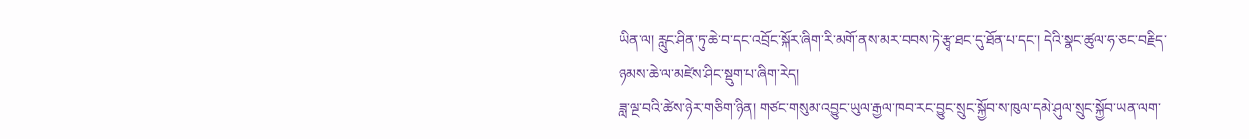ཡིན་ལ། རླུང་ཤིན་ཏུ་ཆེ་བ་དང་འབྲོང་སྐོར་ཞིག་རི་མགོ་ནས་མར་བབས་ཏེ་རྩྭ་ཐང་དུ་ཐོན་པ་དང་། དེའི་སྣང་ཚུལ་ཧ་ཅང་བརྗིད་ཉམས་ཆེ་ལ་མཛེས་ཤིང་སྡུག་པ་ཞིག་རེད།
ཟླ་ལྔ་བའི་ཚེས་ཉེར་གཅིག་ཉིན། གཙང་གསུམ་འབྱུང་ཡུལ་རྒྱལ་ཁབ་རང་བྱུང་སྲུང་སྐྱོབ་ས་ཁུལ་དམེ་ཤུལ་སྲུང་སྐྱོབ་ཡན་ལག་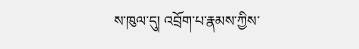ས་ཁུལ་དུ། འབྲོག་པ་རྣམས་ཀྱིས་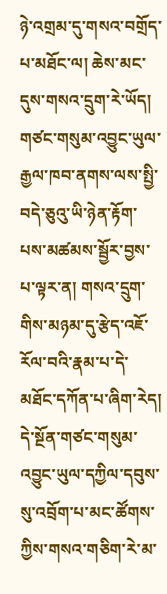ཉེ་འགྲམ་དུ་གསའ་བགྲོད་པ་མཐོང་ལ། ཆེས་མང་དུས་གསའ་དྲུག་རེ་ཡོད། གཙང་གསུམ་འབྱུང་ཡུལ་རྒྱལ་ཁབ་ནགས་ལས་སྤྱི་བདེ་ཅུའུ་ཡི་ཉེན་རྟོག་པས་མཚམས་སྦྱོར་བྱས་པ་ལྟར་ན། གསའ་དྲུག་གིས་མཉམ་དུ་རྩེད་འཇོ་རོལ་བའི་རྣམ་པ་དེ་མཐོང་དཀོན་པ་ཞིག་རེད། དེ་སྔོན་གཙང་གསུམ་འབྱུང་ཡུལ་དཀྱིལ་དབུས་སུ་འབྲོག་པ་མང་ཚོགས་ཀྱིས་གསའ་གཅིག་རེ་མ་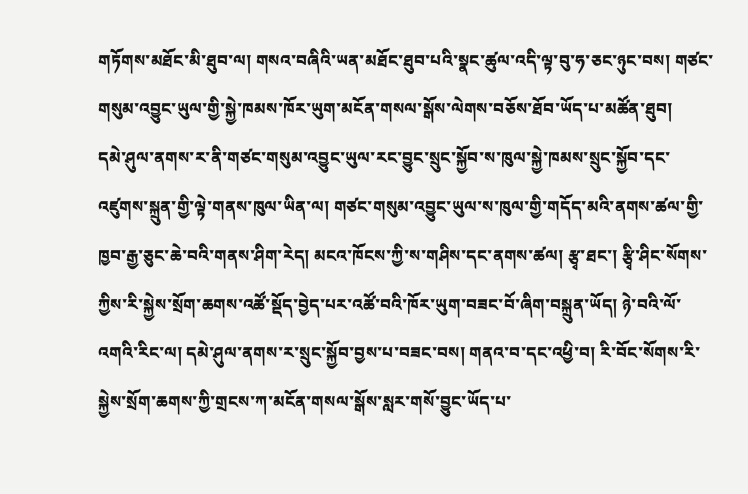གཏོགས་མཐོང་མི་ཐུབ་ལ། གསའ་བཞིའི་ཡན་མཐོང་ཐུབ་པའི་སྣང་ཚུལ་འདི་ལྟ་བུ་ཧ་ཅང་ཉུང་བས། གཙང་གསུམ་འབྱུང་ཡུལ་གྱི་སྐྱེ་ཁམས་ཁོར་ཡུག་མངོན་གསལ་སྒོས་ལེགས་བཅོས་ཐོབ་ཡོད་པ་མཚོན་ཐུབ།
དམེ་ཤུལ་ནགས་ར་ནི་གཙང་གསུམ་འབྱུང་ཡུལ་རང་བྱུང་སྲུང་སྐྱོབ་ས་ཁུལ་སྐྱེ་ཁམས་སྲུང་སྐྱོབ་དང་འཛུགས་སྐྲུན་གྱི་ལྟེ་གནས་ཁུལ་ཡིན་ལ། གཙང་གསུམ་འབྱུང་ཡུལ་ས་ཁུལ་གྱི་གདོད་མའི་ནགས་ཚལ་གྱི་ཁྱབ་རྒྱ་ཅུང་ཆེ་བའི་གནས་ཤིག་རེད། མངའ་ཁོངས་ཀྱི་ས་གཤིས་དང་ནགས་ཚལ། རྩྭ་ཐང་། རྩྭི་ཤིང་སོགས་ཀྱིས་རི་སྐྱེས་སྲོག་ཆགས་འཚོ་སྡོད་བྱེད་པར་འཚོ་བའི་ཁོར་ཡུག་བཟང་བོ་ཞིག་བསྐྲུན་ཡོད། ཉེ་བའི་ལོ་འགའི་རིང་ལ། དམེ་ཤུལ་ནགས་ར་སྲུང་སྐྱོབ་བྱས་པ་བཟང་བས། གནའ་བ་དང་འཕྱི་བ། རི་བོང་སོགས་རི་སྐྱེས་སྲོག་ཆགས་ཀྱི་གྲངས་ཀ་མངོན་གསལ་སྒོས་སླར་གསོ་བྱུང་ཡོད་པ་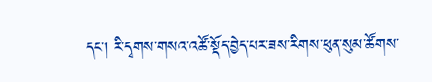དང་། རི་དྭགས་གསའ་འཚོ་སྡོད་བྱེད་པར་ཟས་རིགས་ཕུན་སུམ་ཚོགས་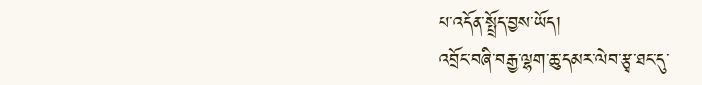པ་འདོན་སྤྲོད་བྱས་ཡོད།
འབྲོང་བཞི་བརྒྱ་ལྷག་ཆུ་དམར་ལེབ་རྩྭ་ཐང་དུ་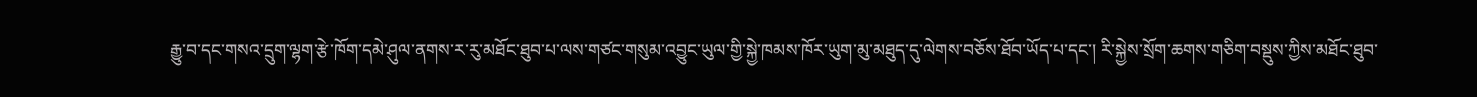རྒྱུ་བ་དང་གསའ་དྲུག་ལྷག་རྩེ་ཁོག་དམེ་ཤུལ་ནགས་ར་རུ་མཐོང་ཐུབ་པ་ལས་གཙང་གསུམ་འབྱུང་ཡུལ་གྱི་སྐྱེ་ཁམས་ཁོར་ཡུག་མུ་མཐུད་དུ་ལེགས་བཅོས་ཐོབ་ཡོད་པ་དང་། རི་སྐྱེས་སྲོག་ཆགས་གཅིག་བསྡུས་ཀྱིས་མཐོང་ཐུབ་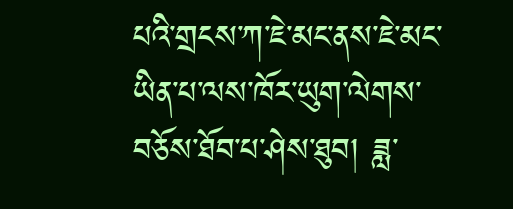པའི་གྲངས་ཀ་ཇེ་མང་ནས་ཇེ་མང་ཡིན་པ་ལས་ཁོར་ཡུག་ལེགས་བཅོས་ཐོབ་པ་ཤེས་ཐུབ། ཟླ་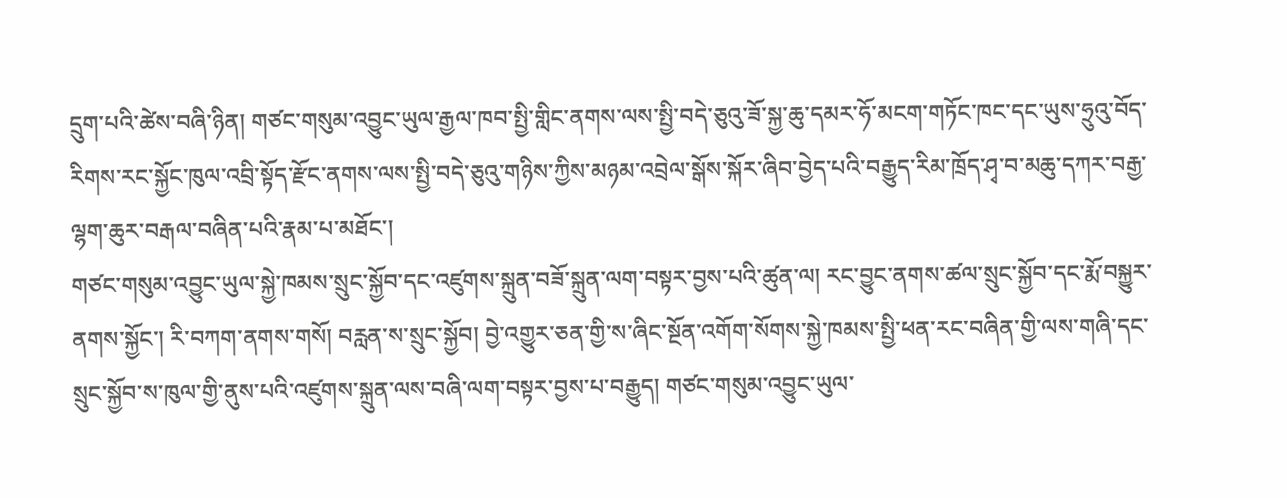དྲུག་པའི་ཚེས་བཞི་ཉིན། གཙང་གསུམ་འབྱུང་ཡུལ་རྒྱལ་ཁབ་སྤྱི་གླིང་ནགས་ལས་སྤྱི་བདེ་ཅུའུ་ཟོ་སྐྱ་ཆུ་དམར་ཧོ་མངག་གཏོང་ཁང་དང་ཡུས་ཧྲུའུ་བོད་རིགས་རང་སྐྱོང་ཁུལ་འབྲི་སྟོད་རྫོང་ནགས་ལས་སྤྱི་བདེ་ཅུའུ་གཉིས་ཀྱིས་མཉམ་འབྲེལ་སྒོས་སྐོར་ཞིབ་བྱེད་པའི་བརྒྱུད་རིམ་ཁྲོད་ཤྭ་བ་མཆུ་དཀར་བརྒྱ་ལྷག་ཆུར་བརྒལ་བཞིན་པའི་རྣམ་པ་མཐོང་།
གཙང་གསུམ་འབྱུང་ཡུལ་སྐྱེ་ཁམས་སྲུང་སྐྱོབ་དང་འཛུགས་སྐྲུན་བཟོ་སྐྲུན་ལག་བསྟར་བྱས་པའི་ཚུན་ལ། རང་བྱུང་ནགས་ཚལ་སྲུང་སྐྱོབ་དང་རྨོ་བསྐྱུར་ནགས་སྐྱོང་། རི་བཀག་ནགས་གསོ། བརླན་ས་སྲུང་སྐྱོབ། བྱེ་འགྱུར་ཅན་གྱི་ས་ཞིང་སྔོན་འགོག་སོགས་སྐྱེ་ཁམས་སྤྱི་ཕན་རང་བཞིན་གྱི་ལས་གཞི་དང་སྲུང་སྐྱོབ་ས་ཁུལ་གྱི་ནུས་པའི་འཛུགས་སྐྲུན་ལས་བཞི་ལག་བསྟར་བྱས་པ་བརྒྱུད། གཙང་གསུམ་འབྱུང་ཡུལ་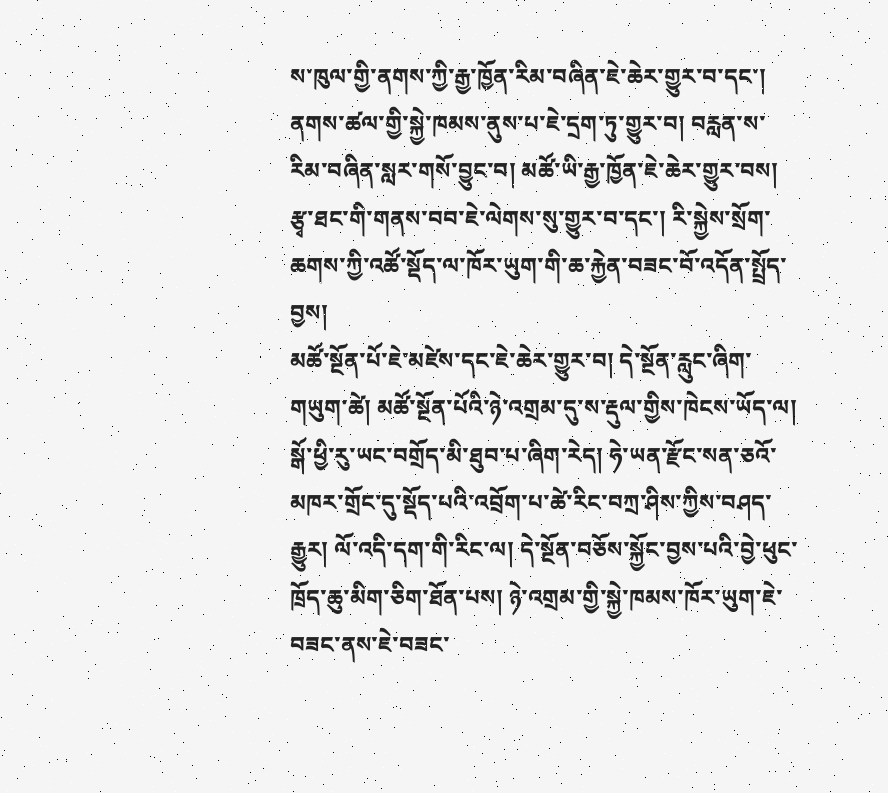ས་ཁུལ་གྱི་ནགས་ཀྱི་རྒྱ་ཁྱོན་རིམ་བཞིན་ཇེ་ཆེར་གྱུར་བ་དང་། ནགས་ཚལ་གྱི་སྐྱེ་ཁམས་ནུས་པ་ཇེ་དྲག་ཏུ་གྱུར་བ། བརླན་ས་རིམ་བཞིན་སླར་གསོ་བྱུང་བ། མཚོ་ཡི་རྒྱ་ཁྱོན་ཇེ་ཆེར་གྱུར་བས། རྩྭ་ཐང་གི་གནས་བབ་ཇེ་ལེགས་སུ་གྱུར་བ་དང་། རི་སྐྱེས་སྲོག་ཆགས་ཀྱི་འཚོ་སྡོད་ལ་ཁོར་ཡུག་གི་ཆ་རྐྱེན་བཟང་བོ་འདོན་སྤྲོད་བྱས།
མཚོ་སྔོན་པོ་ཇེ་མཛེས་དང་ཇེ་ཆེར་གྱུར་བ། དེ་སྔོན་རླུང་ཞིག་གཡུག་ཚེ། མཚོ་སྔོན་པོའི་ཉེ་འགྲམ་དུ་ས་རྡུལ་གྱིས་ཁེངས་ཡོད་ལ། སྒོ་ཕྱི་རུ་ཡང་བགྲོད་མི་ཐུབ་པ་ཞིག་རེད། ཧེ་ཡན་རྫོང་སན་ཅའོ་མཁར་གྲོང་དུ་སྡོད་པའི་འབྲོག་པ་ཚེ་རིང་བཀྲ་ཤིས་ཀྱིས་བཤད་རྒྱུར། ལོ་འདི་དག་གི་རིང་ལ། དེ་སྔོན་བཅོས་སྐྱོང་བྱས་པའི་བྱེ་ཕུང་ཁྲོད་ཆུ་མིག་ཅིག་ཐོན་པས། ཉེ་འགྲམ་གྱི་སྐྱེ་ཁམས་ཁོར་ཡུག་ཇེ་བཟང་ནས་ཇེ་བཟང་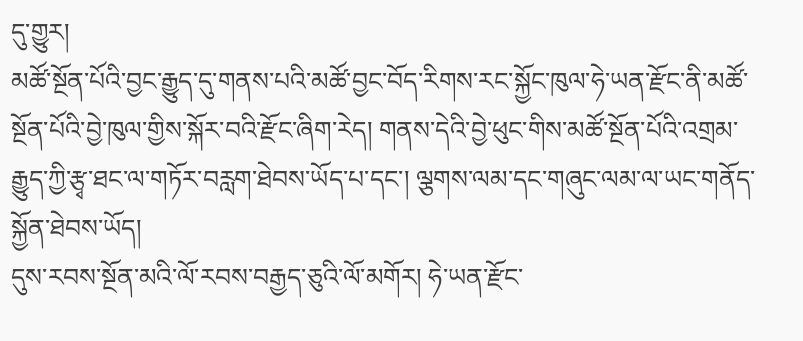དུ་གྱུར།
མཚོ་སྔོན་པོའི་བྱང་རྒྱུད་དུ་གནས་པའི་མཚོ་བྱང་བོད་རིགས་རང་སྐྱོང་ཁུལ་ཧེ་ཡན་རྫོང་ནི་མཚོ་སྔོན་པོའི་བྱེ་ཁུལ་གྱིས་སྐོར་བའི་རྫོང་ཞིག་རེད། གནས་དེའི་བྱེ་ཕུང་གིས་མཚོ་སྔོན་པོའི་འགྲམ་རྒྱུད་ཀྱི་རྩྭ་ཐང་ལ་གཏོར་བརླག་ཐེབས་ཡོད་པ་དང་། ལྕགས་ལམ་དང་གཞུང་ལམ་ལ་ཡང་གནོད་སྐྱོན་ཐེབས་ཡོད།
དུས་རབས་སྔོན་མའི་ལོ་རབས་བརྒྱད་ཅུའི་ལོ་མགོར། ཧེ་ཡན་རྫོང་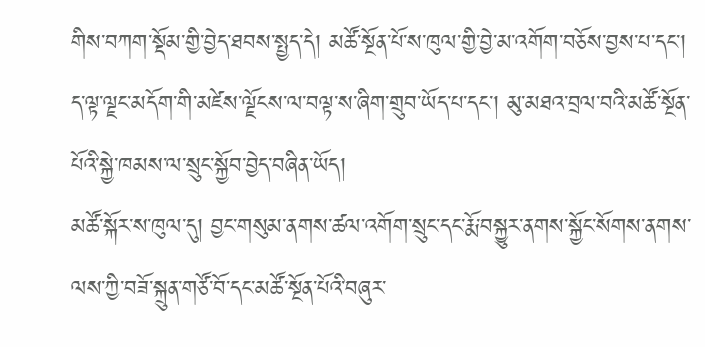གིས་བཀག་སྡོམ་གྱི་བྱེད་ཐབས་སྤྱད་དེ། མཚོ་སྔོན་པོ་ས་ཁུལ་གྱི་བྱེ་མ་འགོག་བཅོས་བྱས་པ་དང་། ད་ལྟ་ལྗང་མདོག་གི་མཛེས་ལྗོངས་ལ་བལྟ་ས་ཞིག་གྲུབ་ཡོད་པ་དང་། མུ་མཐའ་བྲལ་བའི་མཚོ་སྔོན་པོའི་སྐྱེ་ཁམས་ལ་སྲུང་སྐྱོབ་བྱེད་བཞིན་ཡོད།
མཚོ་སྐོར་ས་ཁུལ་དུ། བྱང་གསུམ་ནགས་ཚལ་འགོག་སྲུང་དང་རྨོ་བསྐྱུར་ནགས་སྐྱོང་སོགས་ནགས་ལས་ཀྱི་བཟོ་སྐྲུན་གཙོ་བོ་དང་མཚོ་སྔོན་པོའི་བཞུར་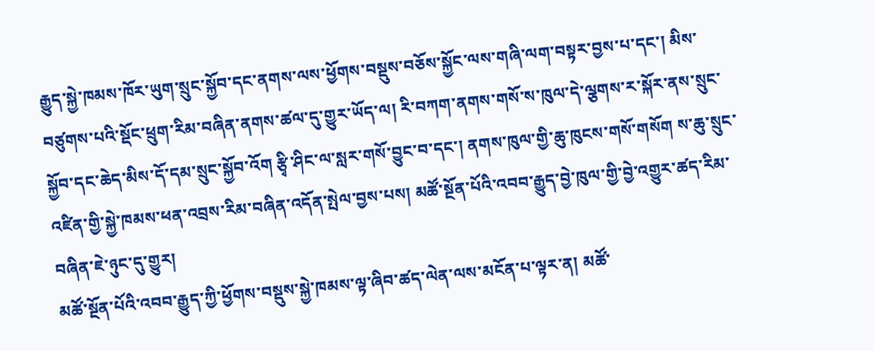རྒྱུད་སྐྱེ་ཁམས་ཁོར་ཡུག་སྲུང་སྐྱོབ་དང་ནགས་ལས་ཕྱོགས་བསྡུས་བཅོས་སྐྱོང་ལས་གཞི་ལག་བསྟར་བྱས་པ་དང་། མིས་བཙུགས་པའི་སྡོང་ཕྲུག་རིམ་བཞིན་ནགས་ཚལ་དུ་གྱུར་ཡོད་ལ། རི་བཀག་ནགས་གསོ་ས་ཁུལ་དེ་ལྕགས་ར་སྐོར་ནས་སྲུང་སྐྱོབ་དང་ཆེད་མིས་དོ་དམ་སྲུང་སྐྱོབ་འོག རྩྭི་ཤིང་ལ་སླར་གསོ་བྱུང་བ་དང་། ནགས་ཁུལ་གྱི་ཆུ་ཁུངས་གསོ་གསོག ས་ཆུ་སྲུང་འཛིན་གྱི་སྐྱེ་ཁམས་ཕན་འབྲས་རིམ་བཞིན་འདོན་སྤེལ་བྱས་པས། མཚོ་སྔོན་པོའི་འབབ་རྒྱུད་བྱེ་ཁུལ་གྱི་བྱེ་འགྱུར་ཚད་རིམ་བཞིན་ཇེ་ཉུང་དུ་གྱུར།
མཚོ་སྔོན་པོའི་འབབ་རྒྱུད་ཀྱི་ཕྱོགས་བསྡུས་སྐྱེ་ཁམས་ལྟ་ཞིབ་ཚད་ལེན་ལས་མངོན་པ་ལྟར་ན། མཚོ་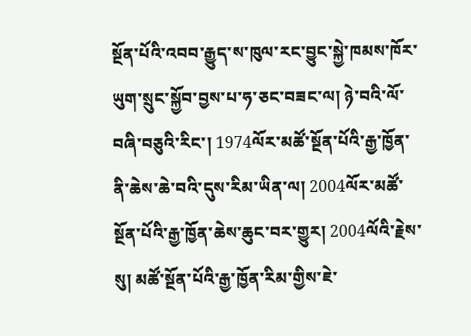སྔོན་པོའི་འབབ་རྒྱུད་ས་ཁུལ་རང་བྱུང་སྐྱེ་ཁམས་ཁོར་ཡུག་སྲུང་སྐྱོབ་བྱས་པ་ཧ་ཅང་བཟང་ལ། ཉེ་བའི་ལོ་བཞི་བཅུའི་རིང་། 1974ལོར་མཚོ་སྔོན་པོའི་རྒྱ་ཁྱོན་ནི་ཆེས་ཆེ་བའི་དུས་རིམ་ཡིན་ལ། 2004ལོར་མཚོ་སྔོན་པོའི་རྒྱ་ཁྱོན་ཆེས་ཆུང་བར་གྱུར། 2004ལོའི་རྗེས་སུ། མཚོ་སྔོན་པོའི་རྒྱ་ཁྱོན་རིམ་གྱིས་ཇེ་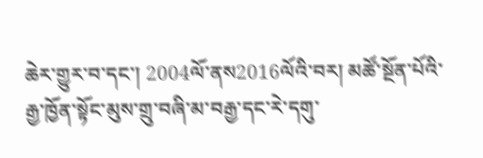ཆེར་གྱུར་བ་དང་། 2004ལོ་ནས2016ལོའི་བར། མཚོ་སྔོན་པོའི་རྒྱ་ཁྱོན་སྟོང་མུས་གྲུ་བཞི་མ་བརྒྱ་དང་རེ་དགུ་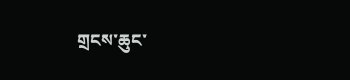གྲངས་ཆུང་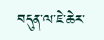བདུན་ལ་ཇེ་ཆེར་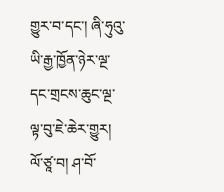གྱུར་བ་དང་། ཞི་ཧུའུ་ཡི་རྒྱ་ཁྱོན་ཉེར་ལྔ་དང་གྲངས་ཆུང་ལྔ་ལྟ་བུ་ཇེ་ཆེར་གྱུར།
ལོ་ཙཱ་བ། ཤ་བོ་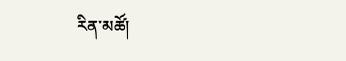རིན་མཚོ།